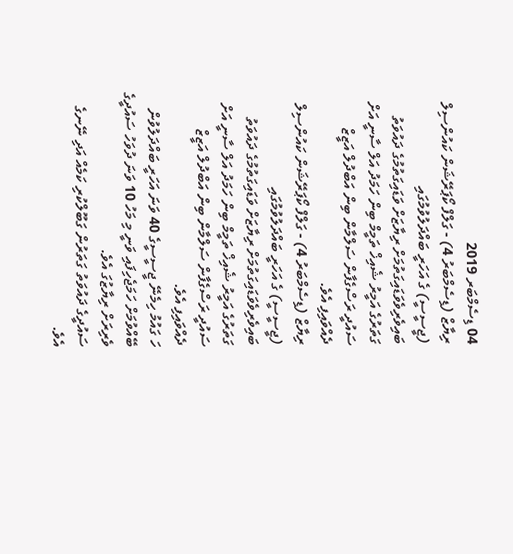04 ޑިސެމްބަރ 2019
ރިޔާޒް (ޑިސެމްބަރު 4) - ގަލްފް ކޯޕަރޭޝަން ކައުންސިލް (ޖީސީސީ) ގެ އަހަރީ ބައްދަލުވުމުގައި ބައިވެރިވެވަޑައިގަތުމަށް ރިޔާޒަށް ވަޑައިގަތުމުގެ ދައުވަތު ގަތަރުގެ އަމީރު ޝެއިޚް ތަމީމް ބިން ހަމަދު އަލް ސާނީ އަށް ސައުދީ ރަސްގެފާން ސަލްމާން ބިން އަބްދުލް އަޒީޒް ދެއްވައިފި އެވެ.
ރިޔާޒް (ޑިސެމްބަރު 4) - ގަލްފް ކޯޕަރޭޝަން ކައުންސިލް (ޖީސީސީ) ގެ އަހަރީ ބައްދަލުވުމުގައި ބައިވެރިވެވަޑައިގަތުމަށް ރިޔާޒަށް ވަޑައިގަތުމުގެ ދައުވަތު ގަތަރުގެ އަމީރު ޝެއިޚް ތަމީމް ބިން ހަމަދު އަލް ސާނީ އަށް ސައުދީ ރަސްގެފާން ސަލްމާން ބިން އަބްދުލް އަޒީޒް ދެއްވައިފި އެވެ.
ހަ ގައުމު ހިމެނޭ ޖީސީސީގެ 40 ވަނަ އަހަރީ ބައްދަލުވުން ބޭއްވުމަށް ހަމަޖެހިފައި ވަނީ މި މަހު 10 ވަނަ ދުވަހު ސައުދީގެ ވެރިރަށް ރިޔާޒުގަ އެވެ.
ސައުދީގެ ދައުވަތު ގަތަރުން ގަބޫލްކުރި ކަމެއް އަދި ނޭނގެ އެވެ.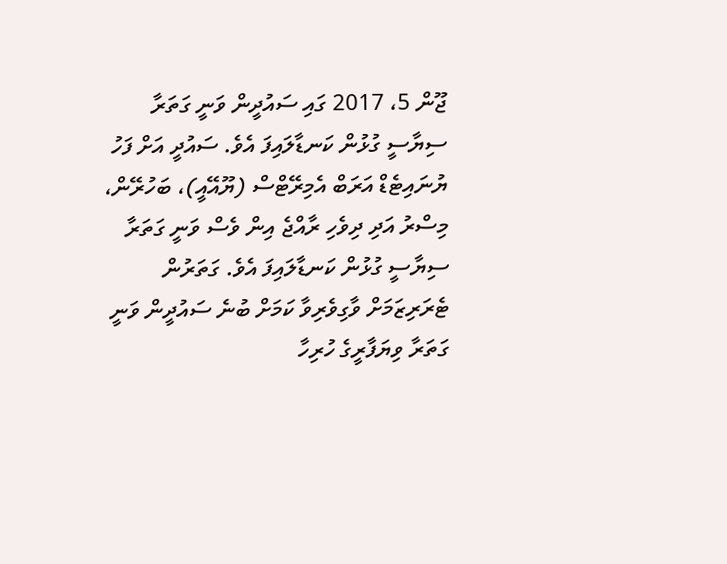ޖޫން 5، 2017 ގައި ސައުދީން ވަނީ ގަތަރާ ސިޔާސީ ގުޅުން ކަނޑާލައިފަ އެވެ. ސައުދީ އަށް ފަހު ޔުނައިޓެޑް އަރަބް އެމިރޭޓްސް (ޔޫއޭއީ)، ބަހުރޭން، މިސްރު އަދި ދިވެހި ރާއްޖެ އިން ވެސް ވަނީ ގަތަރާ ސިޔާސީ ގުޅުން ކަނޑާލައިފަ އެވެ. ގަތަރުން ޓެރަރިޒަމަށް ވާގިވެރިވާ ކަމަށް ބުނެ ސައުދީން ވަނީ ގަތަރާ ވިޔަފާރީގެ ހުރިހާ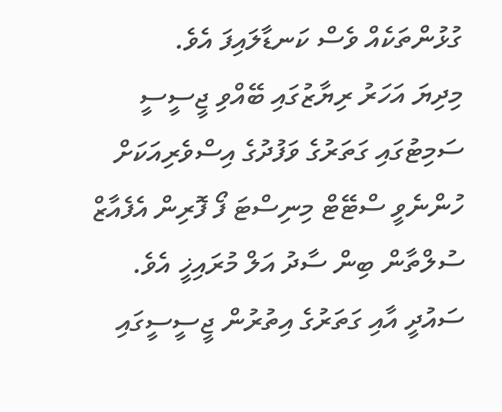ގުޅުންތަކެއް ވެސް ކަނޑާލައިފަ އެވެ.
މިދިޔަ އަހަރު ރިޔާޒުގައި ބޭއްވި ޖީސީސީ ސަމިޓުގައި ގަތަރުގެ ވަފުދުގެ އިސްވެރިއަކަށް ހުންނެވީ ސްޓޭޓް މިނިސްޓަ ފޯ ފޮރިން އެފެއާޒް ސުލްތާން ބިން ސާދު އަލް މުރައިޚީ އެވެ.
ސައުދީ އާއި ގަތަރުގެ އިތުރުން ޖީސީސީގައި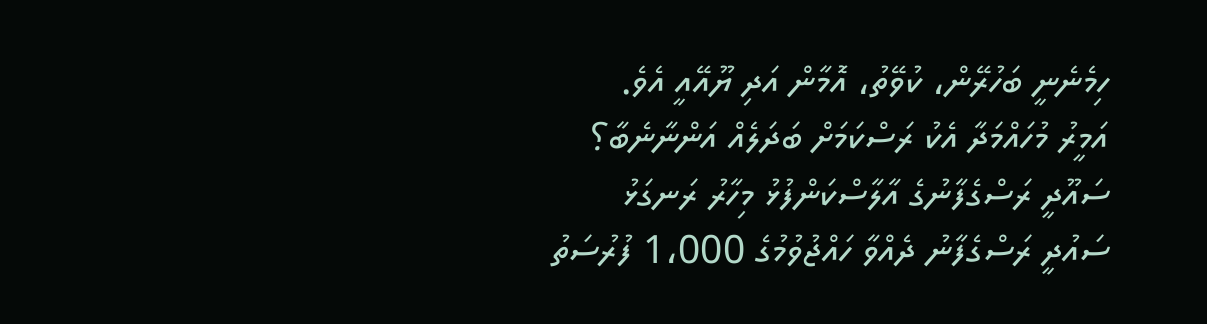ހިމެނެނީ ބަހުރޭން، ކުވޭތު، އޮމާން އަދި ޔޫއޭއީ އެވެ.
އަމީރު މުހައްމަދާ އެކު ރަސްކަމަށް ބަދަލެއް އަންނާނެބާ؟
ސައޫދީ ރަސްގެފާނުގެ އާލާސްކަންފުޅު މިހާރު ރަނގަޅު
ސައުދީ ރަސްގެފާނު ދެއްވާ ހައްޖުވުމުގެ 1،000 ފުރުސަތު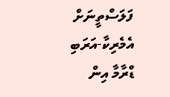ފަލަސްތީނަށް
އެމެރިކާ-އަރަބި ޑްރާމާ އިން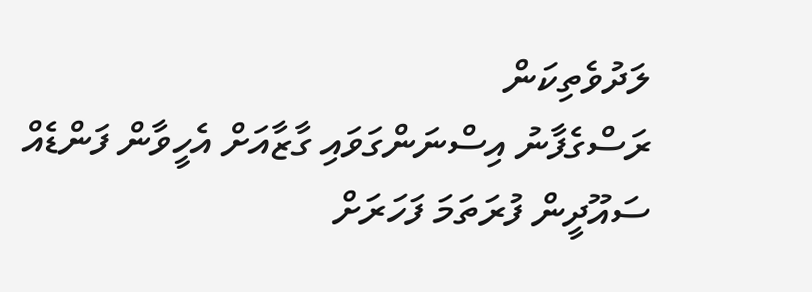ލަދުވެތިކަން
ރަސްގެފާނު އިސްނަންގަވައި ގާޒާއަށް އެހީވާން ފަންޑެއް
ސައޫދީން ފުރަތަމަ ފަހަރަށް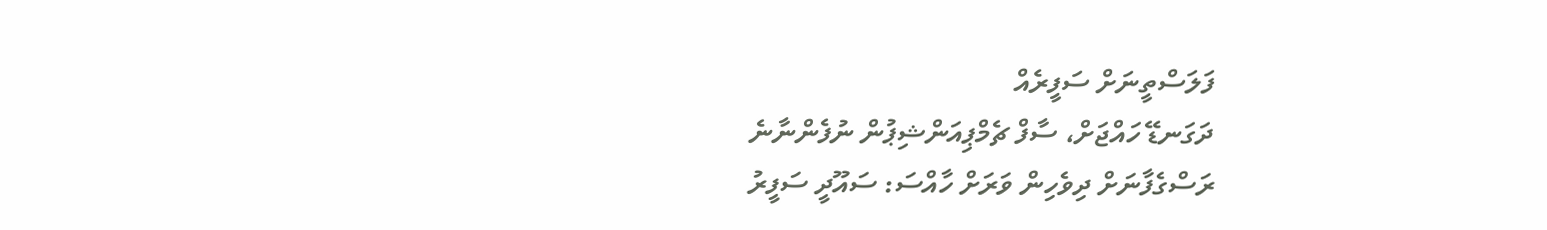ފަލަސްތީނަށް ސަފީރެއް
ދަގަނޑޭ ހައްޖަށް، ސާފް ޗެމްޕިއަންޝިޕުން ނުފެންނާނެ
ރަސްގެފާނަށް ދިވެހިން ވަރަށް ހާއްސަ: ސައޫދީ ސަފީރު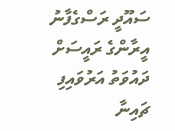ސައޫދީ ރަސްގެފާނު އީރާންގެ ރައީސަށް ދައުވަތު އަރުވައިފި
ޗައިނާ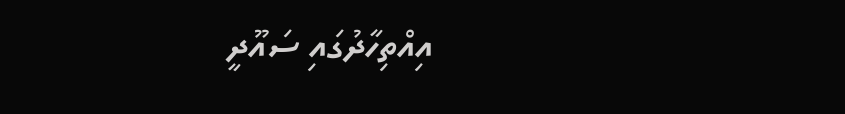އިއްތިހާދުގައި ސައޫދީ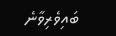ބައިވެރިވާނެ